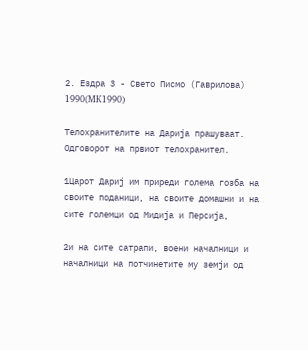2. Ездра 3 - Свето Писмо (Гаврилова) 1990(MK1990)

Телохранителите на Дарија прашуваат. Одговорот на првиот телохранител.

1Царот Дариј им приреди голема гозба на своите поданици, на своите домашни и на сите големци од Мидија и Персија,

2и на сите сатрапи, воени началници и началници на потчинетите му земји од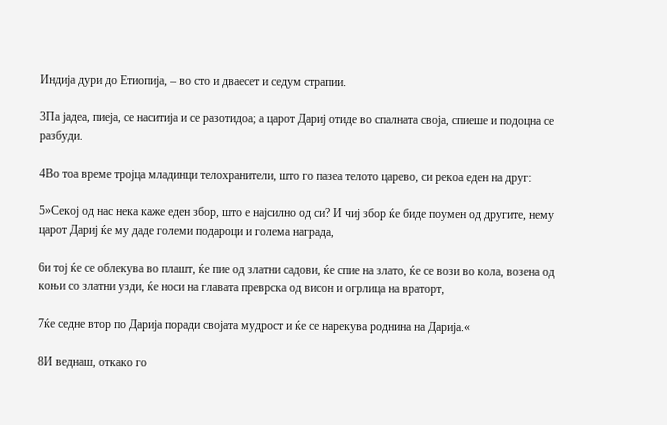Индија дури до Етиопија, – во сто и дваесет и седум страпии.

3Па јадеа, пиеја, се наситија и се разотидоа; а царот Дариј отиде во спалната своја, спиеше и подоцна се разбуди.

4Во тоа време тројца младинци телохранители, што го пазеа телото царево, си рекоа еден на друг:

5»Секој од нас нека каже еден збор, што е најсилно од си? И чиј збор ќе биде поумен од другите, нему царот Дариј ќе му даде големи подароци и голема награда,

6и тој ќе се облекува во плашт, ќе пие од златни садови, ќе спие на злато, ќе се вози во кола, возена од коњи со златни узди, ќе носи на главата преврска од висон и огрлица на враторт,

7ќе седне втор по Дарија поради својата мудрост и ќе се нарекува роднина на Дарија.«

8И веднаш, откако го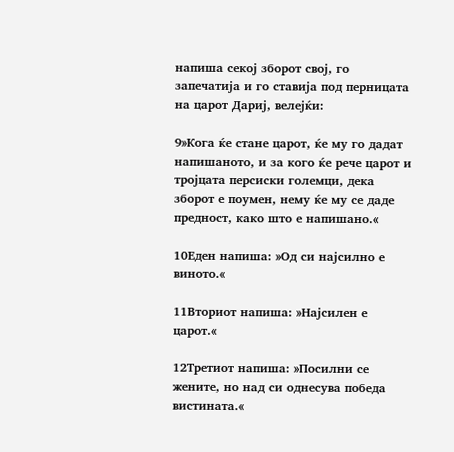напиша секој зборот свој, го запечатија и го ставија под перницата на царот Дариј, велејќи:

9»Кога ќе стане царот, ќе му го дадат напишаното, и за кого ќе рече царот и тројцата персиски големци, дека зборот е поумен, нему ќе му се даде предност, како што е напишано.«

10Еден напиша: »Од си најсилно е виното.«

11Вториот напиша: »Најсилен е царот.«

12Третиот напиша: »Посилни се жените, но над си однесува победа вистината.«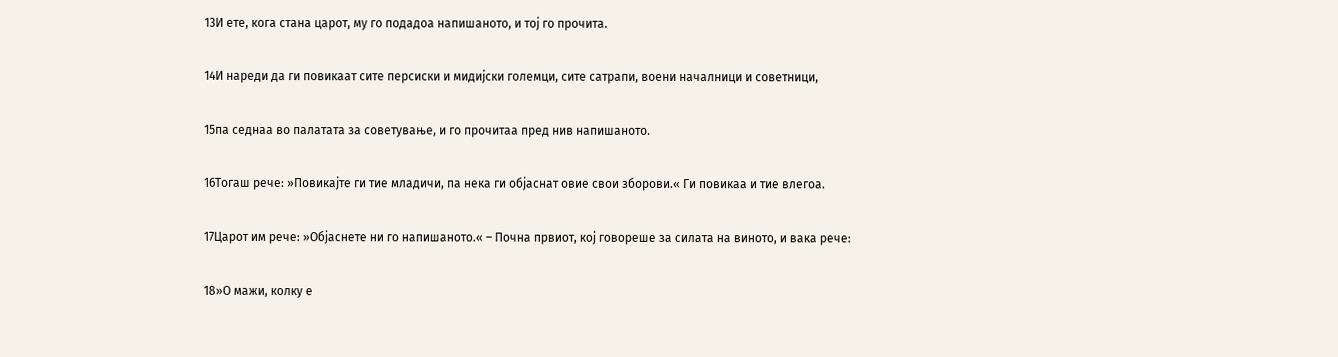13И ете, кога стана царот, му го подадоа напишаното, и тој го прочита.

14И нареди да ги повикаат сите персиски и мидијски големци, сите сатрапи, воени началници и советници,

15па седнаа во палатата за советување, и го прочитаа пред нив напишаното.

16Тогаш рече: »Повикајте ги тие младичи, па нека ги објаснат овие свои зборови.« Ги повикаа и тие влегоа.

17Царот им рече: »Објаснете ни го напишаното.« – Почна првиот, кој говореше за силата на виното, и вака рече:

18»О мажи, колку е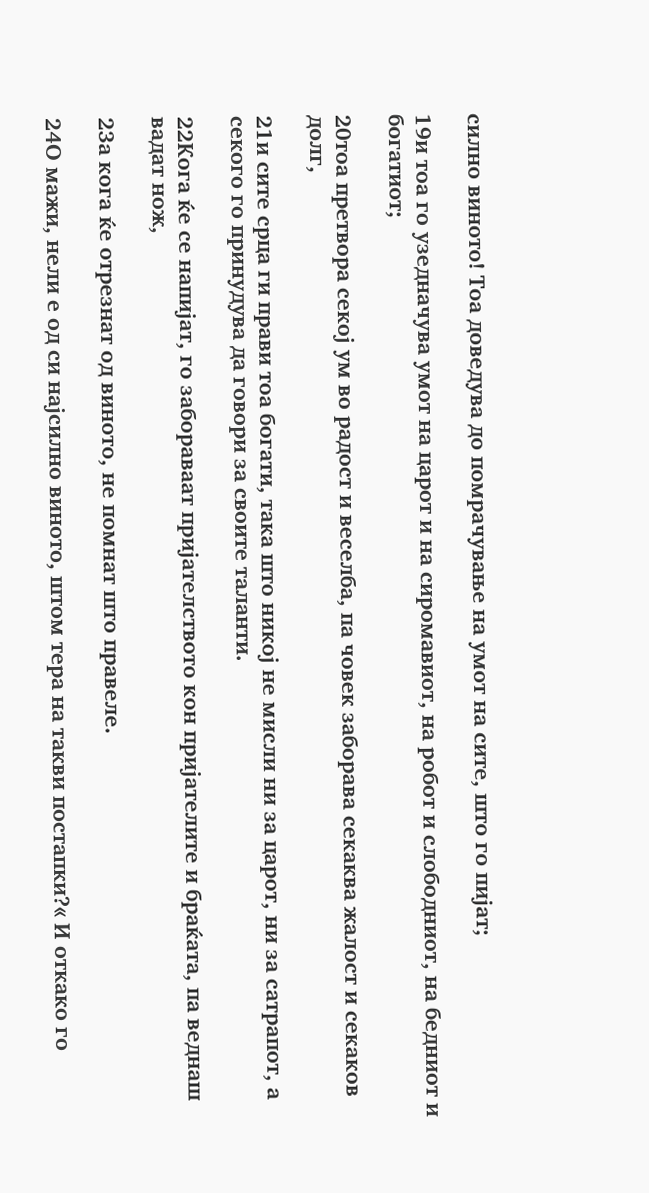силно виното! Тоа доведува до помрачување на умот на сите, што го пијат;

19и тоа го узедначува умот на царот и на сиромавиот, на робот и слободниот, на бедниот и богатиот;

20тоа претвора секој ум во радост и веселба, па човек заборава секаква жалост и секаков долг,

21и сите срца ги прави тоа богати, така што никој не мисли ни за царот, ни за сатрапот, а секого го принудува да говори за своите таланти.

22Кога ќе се напијат, го забораваат пријателството кон пријателите и браќата, па веднаш вадат нож,

23а кога ќе отрезнат од виното, не помнат што правеле.

24О мажи, нели е од си најсилно виното, штом тера на такви постапки?« И откако го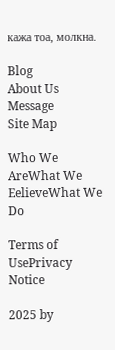кажа тоа, молкна.

Blog
About Us
Message
Site Map

Who We AreWhat We EelieveWhat We Do

Terms of UsePrivacy Notice

2025 by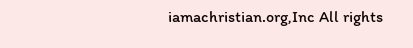iamachristian.org,Inc All rights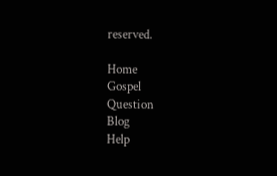reserved.

Home
Gospel
Question
Blog
Help